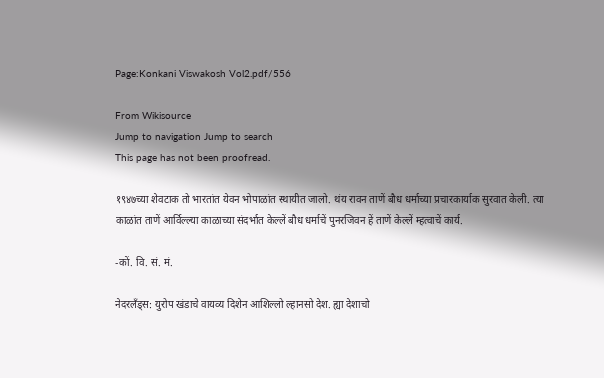Page:Konkani Viswakosh Vol2.pdf/556

From Wikisource
Jump to navigation Jump to search
This page has not been proofread.

१९४७च्या शेवटाक तो भारतांत येवन भोपाळांत स्थायीत जालो. थंय रावन ताणें बौध धर्माच्या प्रचारकार्याक सुरवात केली. त्या काळांत ताणें आर्विल्ल्या काळाच्या संदर्भात केल्लें बौध धर्माचें पुनरजिवन हें ताणें केल्लें म्हत्वाचें कार्य.

-कों. वि. सं. मं.

नेदरलँड्स: युरोप खंडाचे वायव्य दिशेन आशिल्लो ल्हानसो देश. ह्या देशाचो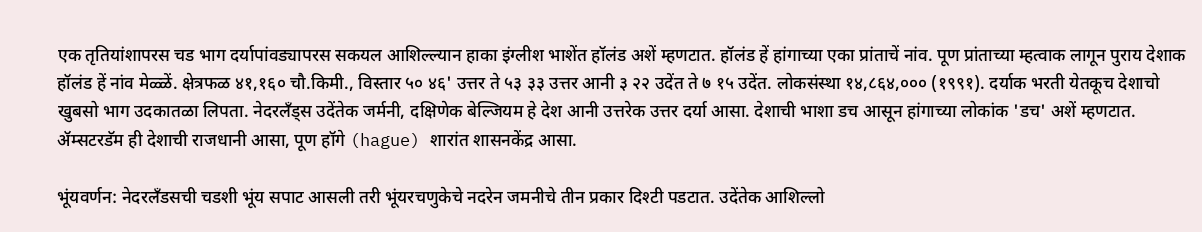एक तृतियांशापरस चड भाग दर्यापांवड्यापरस सकयल आशिल्ल्यान हाका इंग्लीश भाशेंत हॉलंड अशें म्हणटात. हॉलंड हें हांगाच्या एका प्रांताचें नांव. पूण प्रांताच्या म्हत्वाक लागून पुराय देशाक हॉलंड हें नांव मेळ्ळें. क्षेत्रफळ ४१,१६० चौ.किमी., विस्तार ५० ४६' उत्तर ते ५३ ३३ उत्तर आनी ३ २२ उदेंत ते ७ १५ उदेंत. लोकसंस्था १४,८६४,००० (१९९१). दर्याक भरती येतकूच देशाचो खुबसो भाग उदकातळा लिपता. नेदरलँड्स उदेंतेक जर्मनी, दक्षिणेक बेल्जियम हे देश आनी उत्तरेक उत्तर दर्या आसा. देशाची भाशा डच आसून हांगाच्या लोकांक 'डच' अशें म्हणटात. ॲम्सटरडॅम ही देशाची राजधानी आसा, पूण हॉगे (hague) शारांत शासनकेंद्र आसा.

भूंयवर्णन: नेदरलँडसची चडशी भूंय सपाट आसली तरी भूंयरचणुकेचे नदरेन जमनीचे तीन प्रकार दिश्टी पडटात. उदेंतेक आशिल्लो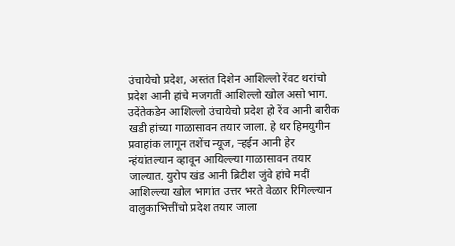उंचायेचो प्रदेश, अस्तंत दिशेन आशिल्लो रेंवट थरांचो प्रदेश आनी हांचे मजगतीं आशिल्लो खोल असो भाग. उदेंतेकडेन आशिल्लो उंचायेचो प्रदेश हो रेंव आनी बारीक खडी हांच्या गाळासावन तयार जाला. हे थर हिमयुगीन प्रवाहांक लागून तशेंच न्यूज, ऱ्हईन आनी हेर न्हंयांतल्यान व्हावून आयिल्ल्या गाळासावन तयार जाल्यात. युरोप खंड आनी ब्रिटीश जुंवे हांचे मदीं आशिल्ल्या खोल भागांत उत्तर भरते वेळार रिगिल्ल्यान वालुकाभित्तींचो प्रदेश तयार जाला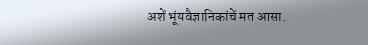अशें भूंयवैज्ञानिकांचें मत आसा.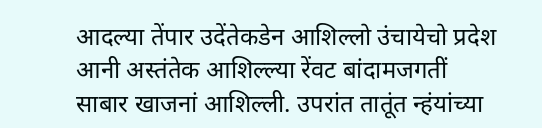आदल्या तेंपार उदेंतेकडेन आशिल्लो उंचायेचो प्रदेश आनी अस्तंतेक आशिल्ल्या रेंवट बांदामजगतीं साबार खाजनां आशिल्ली. उपरांत तातूंत न्हंयांच्या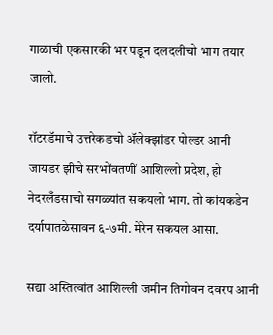गाळाची एकसारकी भर पडून दलदलीचो भाग तयार जालो.

रॉटरडॅमाचे उत्तरेकडचो ॲलेक्झांडर पोल्डर आनी जायडर झीचे सरभोंवतणीं आशिल्लो प्रदेश, हो नेदरलँडसाचो सगळ्यांत सकयलो भाग. तो कांयकडेन दर्यापातळेसावन ६-७मी. मेरेन सकयल आसा.

सद्या अस्तित्वांत आशिल्ली जमीन तिगोवन दवरप आनी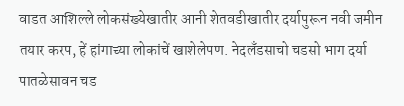वाडत आशिल्ले लोकसंख्येखातीर आनी शेतवडीखातीर दर्यापुरून नवी जमीन तयार करप, हें हांगाच्या लोकांचें खाशेलेपण. नेदलँडसाचो चडसो भाग दर्या पातळेसावन चड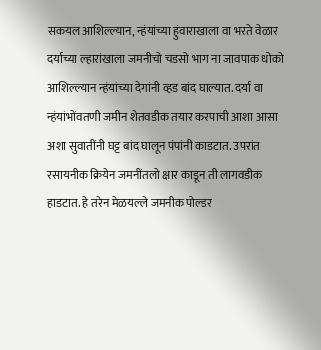सकयल आशिल्ल्यान, न्हंयांच्या हुंवाराखाला वा भरते वेळार दर्याच्या ल्हारांखाला जमनीचो चडसो भाग ना जावपाक धोको आशिल्ल्यान न्हंयांच्या देगांनी व्हड बांद घाल्यात. दर्या वा न्हंयांभोंवतणी जमीन शेतवडीक तयार करपाची आशा आसा अशा सुवातींनी घट्ट बांद घालून पंपांनी काडटात. उपरांत रसायनीक क्रियेन जमनींतलो क्षार काडून ती लागवडीक हाडटात. हे तरेन मेळयल्ले जमनीक पोल्डर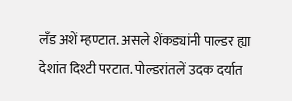लँड अशें म्हण्टात. असले शेंकड्यांनी पाल्डर ह्या देशांत दिश्टी परटात. पोल्डरांतलें उदक दर्यात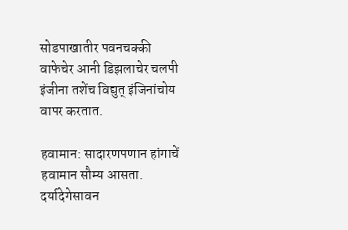सोडपाखातीर पवनचक्की वाफेचेर आनी डिझलाचेर चलपी इंजीना तशेंच विद्युत् इंजिनांचोय वापर करतात.

हवामान: सादारणपणान हांगाचें हवामान सौम्य आसता. दर्यादेगेसावन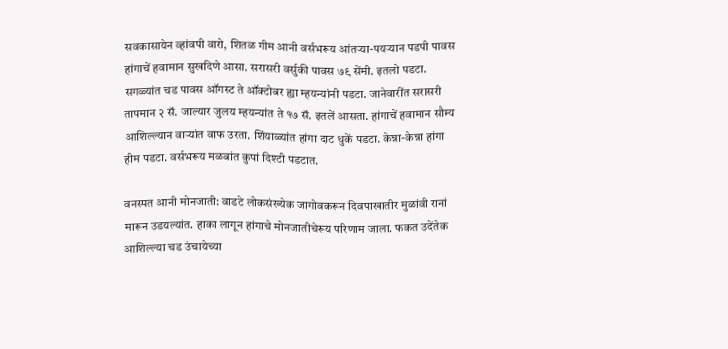सवकासायेन व्हांवपी वारो, शितळ गीम आनी वर्सभरूय आंतऱ्या-पयऱ्यान पडपी पावस हांगाचें हवामान सुखदिणे आसा. सरासरी वर्सुकी पावस ७९ सेंमी. इतलो पडटा. सगळ्यांत चड पावस ऑगस्ट ते ऑक्टोबर ह्या म्हयन्यांनी पडटा. जानेवारींत सरासरी तापमान २ सॅ. जाल्यार जुलय म्हयन्यांत ते १७ सॅ. इतलें आसता. हांगाचें हवामान सौम्य आशिल्ल्यान वाऱ्यांत वाफ उरता. शिंयाळ्यांत हांगा दाट धुकें पडटा. केन्ना-केन्ना हांगा हीम पडटा. वर्सभरूय मळबांत कुपां दिश्टी पडटात.

वनस्पत आनी मोनजाती: वाडटे लोकसंख्येक जागोवकरून दिवपाखातीर मुळांवी रानां मारून उडयल्यांत. हाका लागून हांगाचे मोनजातीचेरूय परिणाम जाला. फकत उदेंतेक आशिल्ल्या चड उंचायेच्या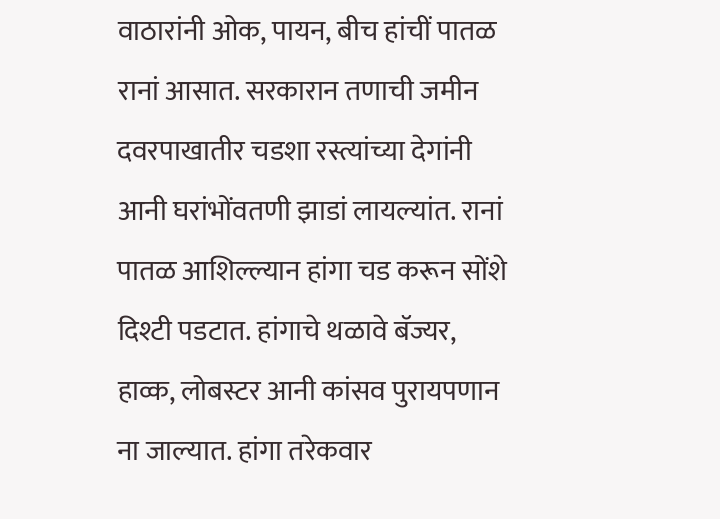वाठारांनी ओक, पायन, बीच हांचीं पातळ रानां आसात. सरकारान तणाची जमीन दवरपाखातीर चडशा रस्त्यांच्या देगांनी आनी घरांभोंवतणी झाडां लायल्यांत. रानां पातळ आशिल्ल्यान हांगा चड करून सोंशे दिश्टी पडटात. हांगाचे थळावे बॅज्यर, हाव्क, लोबस्टर आनी कांसव पुरायपणान ना जाल्यात. हांगा तरेकवार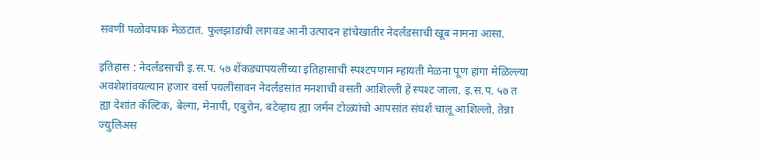सवणीं पळोवपाक मेळटात. फुलझाडांची लागवड आनी उत्पादन हांचेखातीर नेदर्लंडसाची खूब नामना आसा.

इतिहास : नेदर्लंडसाची इ.स.प. ५७ शेंकड्यापयलींच्या इतिहासाची स्पश्टपणान म्हायती मेळना पूण हांगा मेळिल्ल्या अवशेशांवयल्यान हजार वर्सा पयलींसावन नेदर्लंडसांत मनशाची वसती आशिल्ली हें स्पश्ट जाला. इ.स.प. ५७ त ह्या देशांत कॅल्टिक, बेल्गा, मेनापी, एबुरोन, बटेव्हाय ह्या जर्मन टोळ्यांचो आपसांत संघर्श चालू आशिल्लो. तेन्ना ज्युलिअस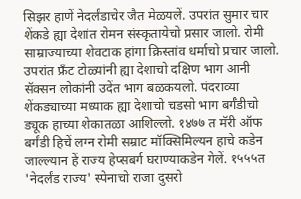सिझर हाणें नेदर्लंडाचेर जैत मेळयलें. उपरांत सुमार चार शेंकडे ह्या देशांत रोमन संस्कृतायेचो प्रसार जालो. रोमी साम्राज्याच्या शेवटाक हांगा क्रिस्तांव धर्माचो प्रचार जालो. उपरांत फ्रँट टोळ्यांनी ह्या देशाचो दक्षिण भाग आनी सॅक्सन लोकांनी उदेंत भाग बळकयलो. पंदराव्या शेंकड्याच्या मध्याक ह्या देशाचो चडसो भाग बर्गँडीचो ड्यूक हाच्या शेकातळा आशिल्लो. १४७७ त मॅरी ऑफ बर्गंडी हिचें लग्न रोमी सम्राट मॉक्सिमिल्यन हाचे कडेन जाल्ल्यान हें राज्य हेप्सबर्ग घराण्याकडेन गेलें. १५५५त 'नेदर्लंड राज्य' स्पेनाचो राजा दुसरो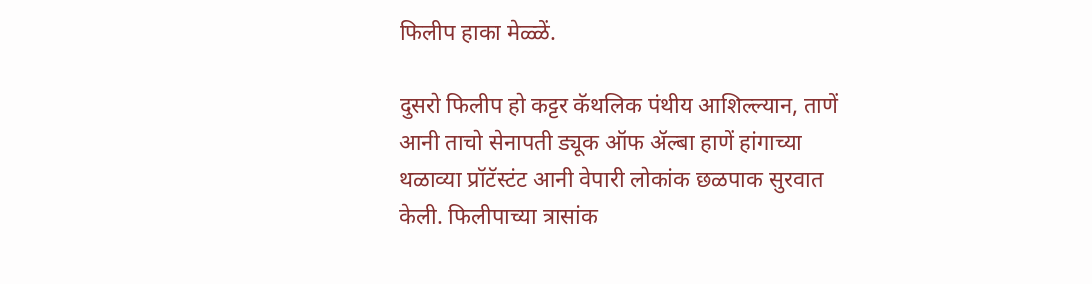फिलीप हाका मेळ्ळें.

दुसरो फिलीप हो कट्टर कॅथलिक पंथीय आशिल्ल्यान, ताणें आनी ताचो सेनापती ड्यूक ऑफ ॲल्बा हाणें हांगाच्या थळाव्या प्रॉटॅस्टंट आनी वेपारी लोकांक छळपाक सुरवात केली. फिलीपाच्या त्रासांक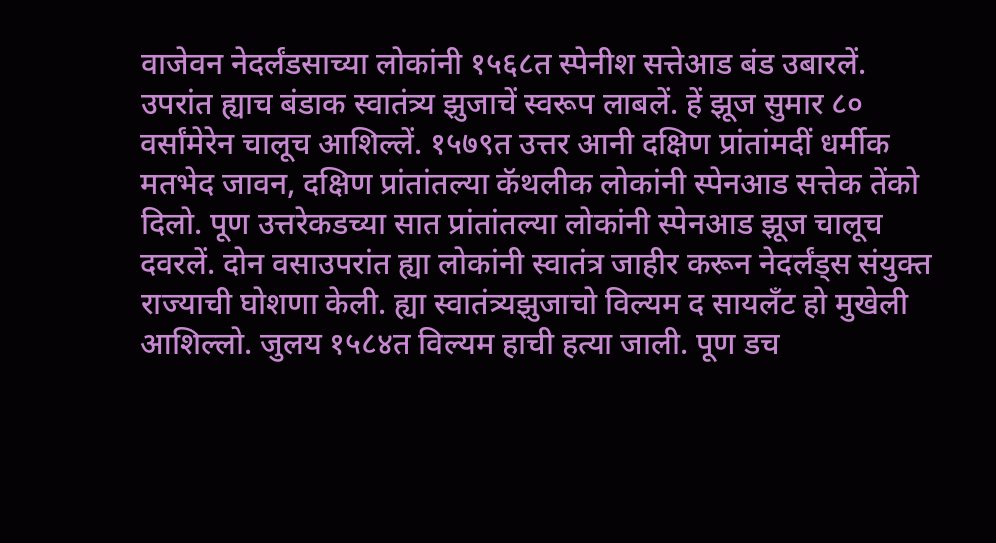वाजेवन नेदर्लंडसाच्या लोकांनी १५६८त स्पेनीश सत्तेआड बंड उबारलें. उपरांत ह्याच बंडाक स्वातंत्र्य झुजाचें स्वरूप लाबलें. हें झूज सुमार ८० वर्सांमेरेन चालूच आशिल्लें. १५७९त उत्तर आनी दक्षिण प्रांतांमदीं धर्मीक मतभेद जावन, दक्षिण प्रांतांतल्या कॅथलीक लोकांनी स्पेनआड सत्तेक तेंको दिलो. पूण उत्तरेकडच्या सात प्रांतांतल्या लोकांनी स्पेनआड झूज चालूच दवरलें. दोन वसाउपरांत ह्या लोकांनी स्वातंत्र जाहीर करून नेदर्लंड्स संयुक्त राज्याची घोशणा केली. ह्या स्वातंत्र्यझुजाचो विल्यम द सायलँट हो मुखेली आशिल्लो. जुलय १५८४त विल्यम हाची हत्या जाली. पूण डच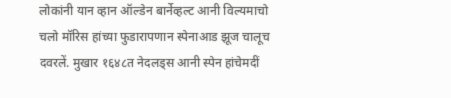लोकांनी यान व्हान ऑल्डेन बार्नेव्हल्ट आनी विल्यमाचो चलो मॉरिस हांच्या फुडारापणान स्पेनाआड झूज चालूच दवरलें. मुखार १६४८त नेदलड्स आनी स्पेन हांचेमदीं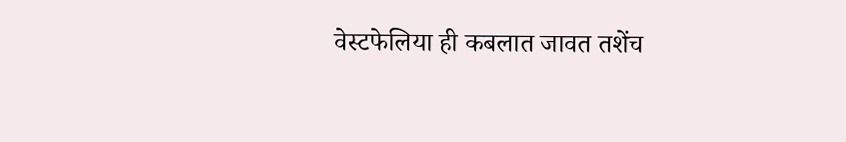वेस्टफेलिया ही कबलात जावत तशेंच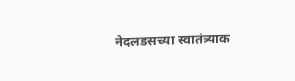नेदलडसच्या स्वातंत्र्याक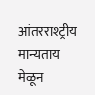आंतरराश्ट्रीय मान्यताय मेळून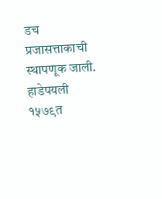डच प्रजासत्ताकाची स्थापणूक जाली. हाडेपयली १५७९त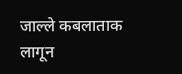जाल्ले कबलाताक लागून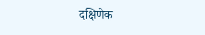दक्षिणेक